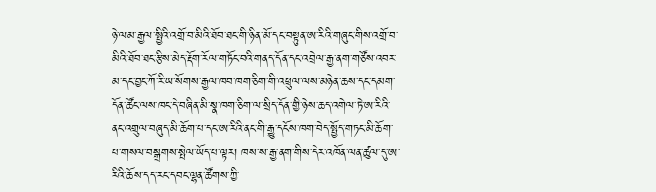ཉེ་ལམ་རྒྱལ་སྤྱིའི་འགྲོ་བ་མིའི་ཐོབ་ཐང་གི་ཉིན་མོ་དང་བསྟུན་ཨ་རིའི་གཞུང་གིས་འགྲོ་བ་མིའི་ཐོབ་ཐང་རྩིས་མེད་རྡོག་རོལ་གཏོང་བའི་གནད་དོན་དང་འབྲེལ་རྒྱ་ནག་གཙོས་འབར་མ་དང་བྱང་ཀོ་རི་ཡ་སོགས་རྒྱལ་ཁབ་ཁག་ཅིག་གི་འཕྲུལ་ལས་མཉེན་ཆས་དང་དམག་དོན་ཚོང་ལས་ཁང་དེ་བཞིན་མི་སྣ་ཁག་ཅིག་ལ་སྲིད་དོན་གྱི་ཉེས་ཆད་འགེལ་ཏེ་ཨ་རིའི་ནང་འགྲུལ་བཞུད་མི་ཆོག་པ་དང་ཨ་རིའི་ནང་གི་རྒྱུ་དངོས་ཁག་བེད་སྤྱོད་གཏང་མི་ཆོག་པ་གསལ་བསྒྲགས་སྤེལ་ཡོད་པ་ལྟར། ཁས་ས་རྒྱ་ནག་གིས་དེར་འཁོན་ལན་ཚུལ་དུ་ཨ་རིའི་ཆོས་དད་རང་དབང་ལྷན་ཚོགས་ཀྱི་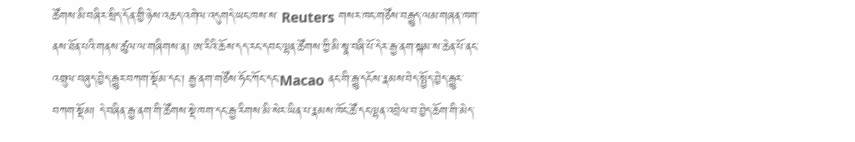ཚོགས་མི་བཞིར་སྲིད་དོན་གྱི་ཉེས་འཆད་འགེལ་འདུགདེ་ཡང་ཁས་ས་ Reuters གསར་ཁང་གཙོས་བརྒྱུད་ལམ་གཞན་ཁག་ནས་ཐོན་པའི་གནས་ཚུལ་ལ་གཞིགས་ན། ཨ་རིའི་ཆོས་དད་རང་དབང་ལྷན་ཚོགས་ཀྱི་མི་སྣ་བཞི་པོ་དེར་རྒྱ་ནག་སྐམ་ས་ཆེན་པོ་ནང་འགྲུལ་བཞུད་བྱེད་རྒྱུར་བཀག་སྡོམ་དང་། རྒྱ་ནག་གཙོས་ཧོང་ཀོང་དང་Macao ནང་གི་རྒྱུ་དངོས་རྣམས་བེད་སྤྱོད་བྱེད་རྒྱུར་བཀག་སྡོམ། དེ་བཞིན་རྒྱ་ནག་གི་ཚོགས་སྡེ་ཁག་དང་རྒྱ་རིགས་མི་སེར་ཡིན་པ་རྣམས་ཁོང་ཚོ་དང་ལྷན་འབྲེལ་བ་བྱེད་ཆོག་གི་མེད་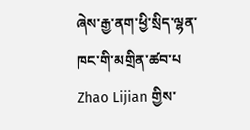ཞེས་རྒྱ་ནག་ཕྱི་སྲིད་ལྷན་ཁང་གི་མགྲིན་ཚབ་པ Zhao Lijian གྱིས་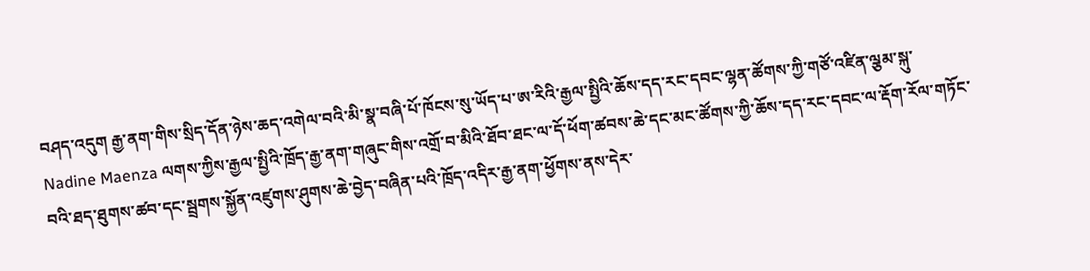བཤད་འདུག རྒྱ་ནག་གིས་སྲིད་དོན་ཉེས་ཆད་འགེལ་བའི་མི་སྣ་བཞི་པོ་ཁོངས་སུ་ཡོད་པ་ཨ་རིའི་རྒྱལ་སྤྱིའི་ཆོས་དད་རང་དབང་ལྷན་ཚོགས་ཀྱི་གཙོ་འཛིན་ལྕམ་སྐུ་ Nadine Maenza ལགས་ཀྱིས་རྒྱལ་སྤྱིའི་ཁྲོད་རྒྱ་ནག་གཞུང་གིས་འགྲོ་བ་མིའི་ཐོབ་ཐང་ལ་དོ་ཕོག་ཚབས་ཆེ་དང་མང་ཚོགས་ཀྱི་ཆོས་དད་རང་དབང་ལ་རྡོག་རོལ་གཏོང་བའི་ཐད་ཐུགས་ཚབ་དང་སྦྲགས་སྐྱོན་འཛུགས་ཤུགས་ཆེ་བྱེད་བཞིན་པའི་ཁྲོད་འདིར་རྒྱ་ནག་ཕྱོགས་ནས་དེར་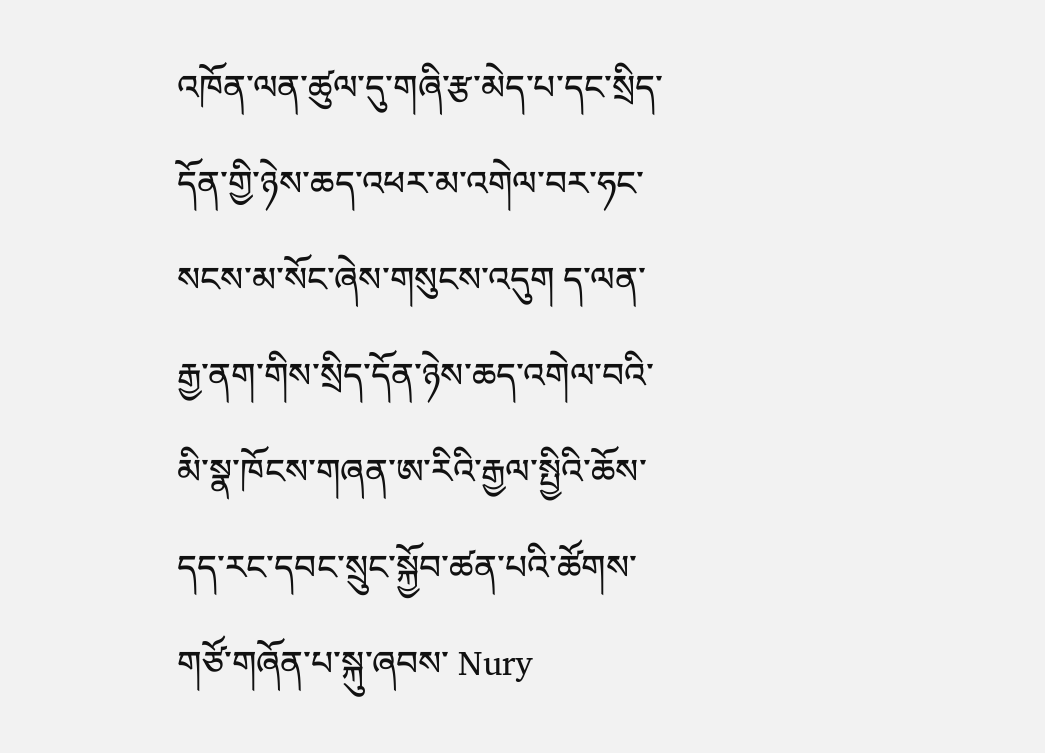འཁོན་ལན་ཚུལ་དུ་གཞི་རྩ་མེད་པ་དང་སྲིད་དོན་གྱི་ཉེས་ཆད་འཕར་མ་འགེལ་བར་ཧང་སངས་མ་སོང་ཞེས་གསུངས་འདུག ད་ལན་རྒྱ་ནག་གིས་སྲིད་དོན་ཉེས་ཆད་འགེལ་བའི་མི་སྣ་ཁོངས་གཞན་ཨ་རིའི་རྒྱལ་སྤྱིའི་ཆོས་དད་རང་དབང་སྲུང་སྐྱོབ་ཚན་པའི་ཚོགས་གཙོ་གཞོན་པ་སྐུ་ཞབས་ Nury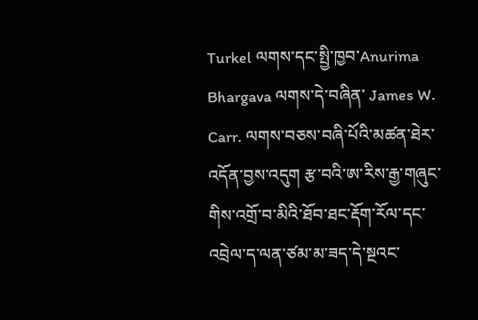Turkel ལགས་དང་སྤྱི་ཁྱབ་Anurima Bhargava ལགས་དེ་བཞིན་ James W. Carr. ལགས་བཅས་བཞི་པོའི་མཚན་ཐེར་འདོན་བྱས་འདུག རྩ་བའི་ཨ་རིས་རྒྱ་གཞུང་གིས་འགྲོ་བ་མིའི་ཐོབ་ཐང་རྡོག་རོལ་དང་འབྲེལ་ད་ལན་ཙམ་མ་ཟད་དེ་སྔའང་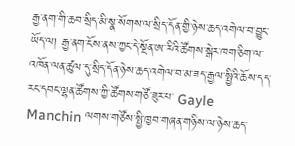རྒྱ་ནག་གི་ཆབ་སྲིད་མི་སྣ་སོགས་ལ་སྲིད་དོན་གྱི་ཉེས་ཆད་འགེལ་བ་བྱུང་ཡོད་ལ། རྒྱ་ནག་ངོས་ནས་ཀྱང་དེ་སྔོན་ཨ་རིའི་ཚོགས་སྒེར་ཁག་ཅིག་ལ་འཁོན་ལན་ཚུལ་དུ་སྲིད་དོན་ཉེས་ཆད་འགེལ་བ་མ་ཟད་རྒྱལ་སྤྱིའི་ཆོས་དད་རང་དབང་ལྷན་ཚོགས་ཀྱི་ཚོགས་གཙོ་ཟུར་པ་ Gayle Manchin ལགས་གཙོས་སྤྱི་ཁྱབ་གཞན་གཉིས་ལ་ཉེས་ཆད་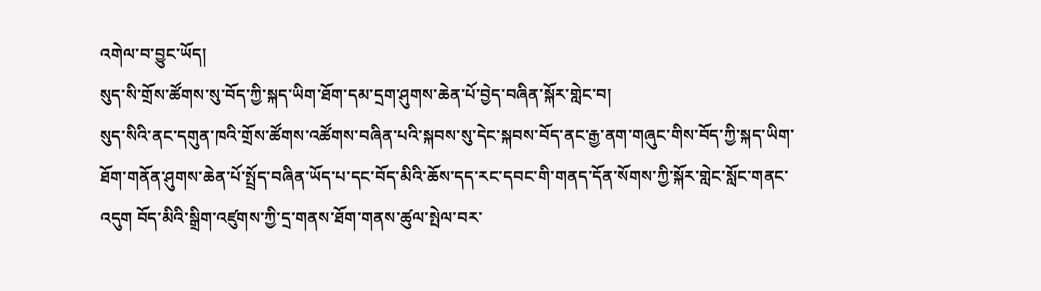འགེལ་བ་བྱུང་ཡོད།
སུད་སི་གྲོས་ཚོགས་སུ་བོད་ཀྱི་སྐད་ཡིག་ཐོག་དམ་དྲག་ཤུགས་ཆེན་པོ་བྱེད་བཞིན་སྐོར་གླེང་བ།
སུད་སིའི་ནང་དགུན་ཁའི་གྲོས་ཚོགས་འཚོགས་བཞིན་པའི་སྐབས་སུ་དེང་སྐབས་བོད་ནང་རྒྱ་ནག་གཞུང་གིས་བོད་ཀྱི་སྐད་ཡིག་ཐོག་གནོན་ཤུགས་ཆེན་པོ་སྤྲོད་བཞིན་ཡོད་པ་དང་བོད་མིའི་ཆོས་དད་རང་དབང་གི་གནད་དོན་སོགས་ཀྱི་སྐོར་གླེང་སློང་གནང་འདུག བོད་མིའི་སྒྲིག་འཛུགས་ཀྱི་དྲ་གནས་ཐོག་གནས་ཚུལ་སྤེལ་བར་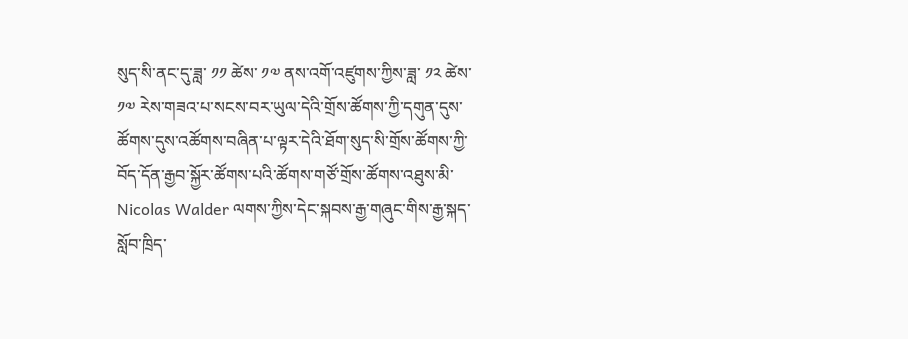སུད་སི་ནང་དུ་ཟླ་ ༡༡ ཚེས་ ༡༧ ནས་འགོ་འཛུགས་ཀྱིས་ཟླ་ ༡༢ ཚེས་ ༡༧ རེས་གཟའ་པ་སངས་བར་ཡུལ་དེའི་གྲོས་ཚོགས་ཀྱི་དགུན་དུས་ཚོགས་དུས་འཚོགས་བཞིན་པ་ལྟར་དེའི་ཐོག་སུད་སི་གྲོས་ཚོགས་ཀྱི་བོད་དོན་རྒྱབ་སྐྱོར་ཚོགས་པའི་ཚོགས་གཙོ་གྲོས་ཚོགས་འཐུས་མི་ Nicolas Walder ལགས་ཀྱིས་དེང་སྐབས་རྒྱ་གཞུང་གིས་རྒྱ་སྐད་སློབ་ཁྲིད་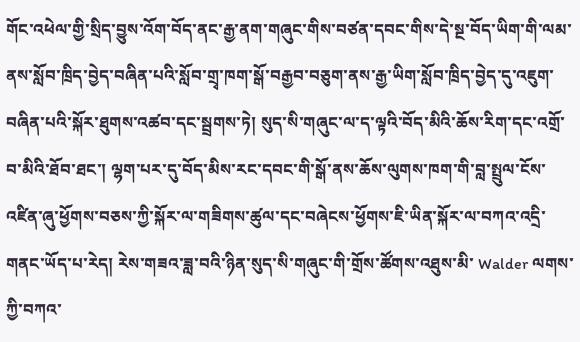གོང་འཕེལ་གྱི་སྲིད་བྱུས་འོག་བོད་ནང་རྒྱ་ནག་གཞུང་གིས་བཙན་དབང་གིས་དེ་སྔ་བོད་ཡིག་གི་ལམ་ནས་སློབ་ཁྲིད་བྱེད་བཞིན་པའི་སློབ་གྲྭ་ཁག་སྒོ་བརྒྱབ་བཅུག་ནས་རྒྱ་ཡིག་སློབ་ཁྲིད་བྱེད་དུ་འཇུག་བཞིན་པའི་སྐོར་ཐུགས་འཚབ་དང་སྦྲགས་ཏེ། སུད་སི་གཞུང་ལ་ད་ལྟའི་བོད་མིའི་ཆོས་རིག་དང་འགྲོ་བ་མིའི་ཐོབ་ཐང་། ལྷག་པར་དུ་བོད་མིས་རང་དབང་གི་སྒོ་ནས་ཆོས་ལུགས་ཁག་གི་བླ་སྤྲུལ་ངོས་འཛིན་ཞུ་ཕྱོགས་བཅས་ཀྱི་སྐོར་ལ་གཟིགས་ཚུལ་དང་བཞེངས་ཕྱོགས་ཇི་ཡིན་སྐོར་ལ་བཀའ་འདྲི་གནང་ཡོད་པ་རེད། རེས་གཟའ་ཟླ་བའི་ཉིན་སུད་སི་གཞུང་གི་གྲོས་ཚོགས་འཐུས་མི་ Walder ལགས་ཀྱི་བཀའ་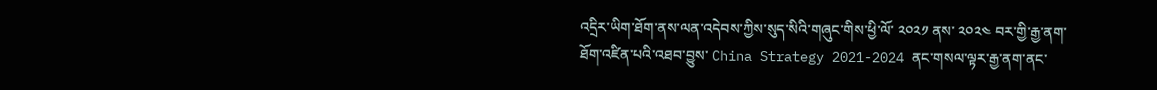འདྲིར་ཡིག་ཐོག་ནས་ལན་འདེབས་ཀྱིས་སུད་སིའི་གཞུང་གིས་ཕྱི་ལོ་ ༢༠༢༡ ནས་ ༢༠༢༤ བར་གྱི་རྒྱ་ནག་ཐོག་འཛིན་པའི་འཐབ་བྱུས་ China Strategy 2021-2024 ནང་གསལ་ལྟར་རྒྱ་ནག་ནང་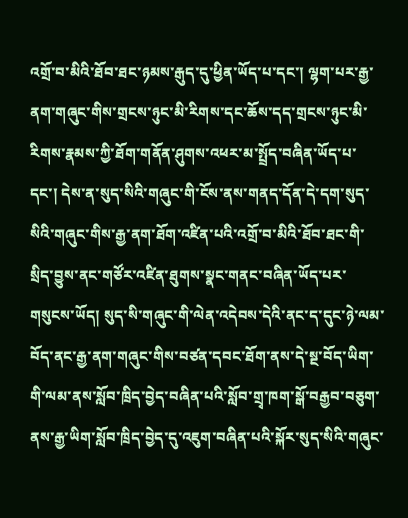འགྲོ་བ་མིའི་ཐོབ་ཐང་ཉམས་རྒུད་དུ་ཕྱིན་ཡོད་པ་དང་། ལྷག་པར་རྒྱ་ནག་གཞུང་གིས་གྲངས་ཉུང་མི་རིགས་དང་ཆོས་དད་གྲངས་ཉུང་མི་རིགས་རྣམས་ཀྱི་ཐོག་གནོན་ཤུགས་འཕར་མ་སྤྲོད་བཞིན་ཡོད་པ་དང་། དེས་ན་སུད་སིའི་གཞུང་གི་ངོས་ནས་གནད་དོན་དེ་དག་སུད་སིའི་གཞུང་གིས་རྒྱ་ནག་ཐོག་འཛིན་པའི་འགྲོ་བ་མིའི་ཐོབ་ཐང་གི་སྲིད་བྱུས་ནང་གཙོར་འཛིན་ཐུགས་སྣང་གནང་བཞིན་ཡོད་པར་གསུངས་ཡོད། སུད་སི་གཞུང་གི་ལེན་འདེབས་དེའི་ནང་ད་དུང་ཉེ་ལམ་བོད་ནང་རྒྱ་ནག་གཞུང་གིས་བཙན་དབང་ཐོག་ནས་དེ་སྔ་བོད་ཡིག་གི་ལམ་ནས་སློབ་ཁྲིད་བྱེད་བཞིན་པའི་སློབ་གྲྭ་ཁག་སྒོ་བརྒྱབ་བཅུག་ནས་རྒྱ་ཡིག་སློབ་ཁྲིད་བྱེད་དུ་འཇུག་བཞིན་པའི་སྐོར་སུད་སིའི་གཞུང་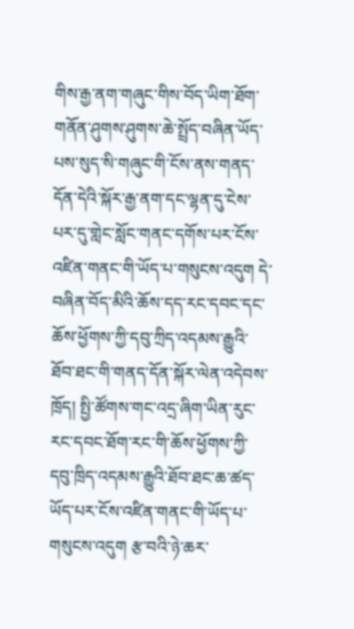གིས་རྒྱ་ནག་གཞུང་གིས་བོད་ཡིག་ཐོག་གནོན་ཤུགས་ཤུགས་ཆེ་སྤྲོད་བཞིན་ཡོད་པས་སུད་སི་གཞུང་གི་ངོས་ནས་གནད་དོན་དེའི་སྐོར་རྒྱ་ནག་དང་ལྷན་དུ་ངེས་པར་དུ་གླེང་སློང་གནང་དགོས་པར་ངོས་འཛིན་གནང་གི་ཡོད་པ་གསུངས་འདུག དེ་བཞིན་བོད་མིའི་ཆོས་དད་རང་དབང་དང་ཆོས་ཕྱོགས་ཀྱི་དབུ་ཀྲིད་འདམས་རྒྱུའི་ཐོབ་ཐང་གི་གནད་དོན་སྐོར་ལེན་འདེབས་ཁྲོད། སྤྱི་ཚོགས་གང་འདྲ་ཞིག་ཡིན་རུང་རང་དབང་ཐོག་རང་གི་ཆོས་ཕྱོགས་ཀྱི་དབུ་ཁྲིད་འདམས་རྒྱུའི་ཐོབ་ཐང་ཆ་ཚད་ཡོད་པར་ངོས་འཛིན་གནང་གི་ཡོད་པ་གསུངས་འདུག རྩ་བའི་ཉེ་ཆར་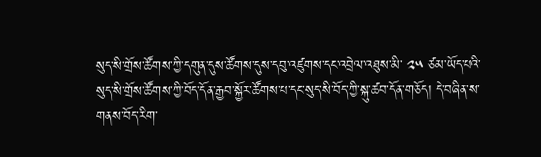སུད་སི་གྲོས་ཚོགས་ཀྱི་དགུན་དུས་ཚོགས་དུས་དབུ་འཛུགས་དང་འབྲེལ་འཐུས་མི་ ༢༥ ཙམ་ཡོད་པའི་སུད་སི་གྲོས་ཚོགས་ཀྱི་བོད་དོན་རྒྱབ་སྐྱོར་ཚོགས་པ་དང་སུད་སི་བོད་ཀྱི་སྐུ་ཚབ་དོན་གཅོད། དེ་བཞིན་ས་གནས་བོད་རིག་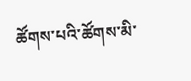ཚོགས་པའི་ཚོགས་མི་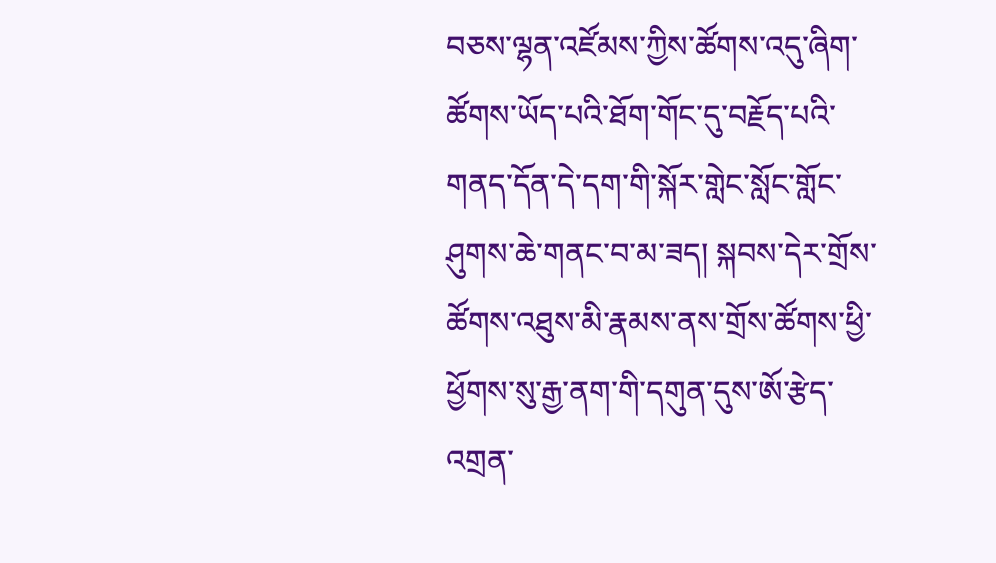བཅས་ལྷན་འཛོམས་ཀྱིས་ཚོགས་འདུ་ཞིག་ཚོགས་ཡོད་པའི་ཐོག་གོང་དུ་བརྗོད་པའི་གནད་དོན་དེ་དག་གི་སྐོར་གླེང་སློང་གློང་ཤུགས་ཆེ་གནང་བ་མ་ཟད། སྐབས་དེར་གྲོས་ཚོགས་འཐུས་མི་རྣམས་ནས་གྲོས་ཚོགས་ཕྱི་ཕྱོགས་སུ་རྒྱ་ནག་གི་དགུན་དུས་ཨོ་རྩེད་འགྲན་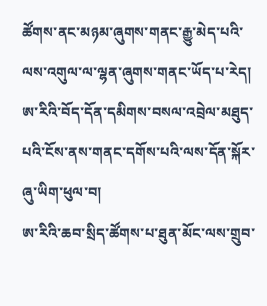ཚོགས་ནང་མཉམ་ཞུགས་གནང་རྒྱུ་མེད་པའི་ལས་འགུལ་ལ་ལྷན་ཞུགས་གནང་ཡོད་པ་རེད།
ཨ་རིའི་བོད་དོན་དམིགས་བསལ་འབྲེལ་མཐུད་པའི་ངོས་ནས་གནང་དགོས་པའི་ལས་དོན་སྐོར་ཞུ་ཡིག་ཕུལ་བ།
ཨ་རིའི་ཆབ་སྲིད་ཚོགས་པ་ཐུན་མོང་ལས་གྲུབ་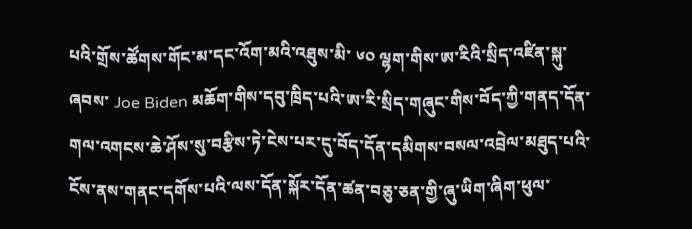པའི་གྲོས་ཚོགས་གོང་མ་དང་འོག་མའི་འཐུས་མི་ ༦༠ ལྷག་གིས་ཨ་རིའི་སྲིད་འཛིན་སྐུ་ཞབས་ Joe Biden མཆོག་གིས་དབུ་ཁྲིད་པའི་ཨ་རི་སྲིད་གཞུང་གིས་བོད་ཀྱི་གནད་དོན་གལ་འགངས་ཆེ་ཤོས་སུ་བརྩིས་ཏེ་ངེས་པར་དུ་བོད་དོན་དམིགས་བསལ་འབྲེལ་མཐུད་པའི་ངོས་ནས་གནང་དགོས་པའི་ལས་དོན་སྐོར་དོན་ཚན་བཅུ་ཅན་གྱི་ཞུ་ཡིག་ཞིག་ཕུལ་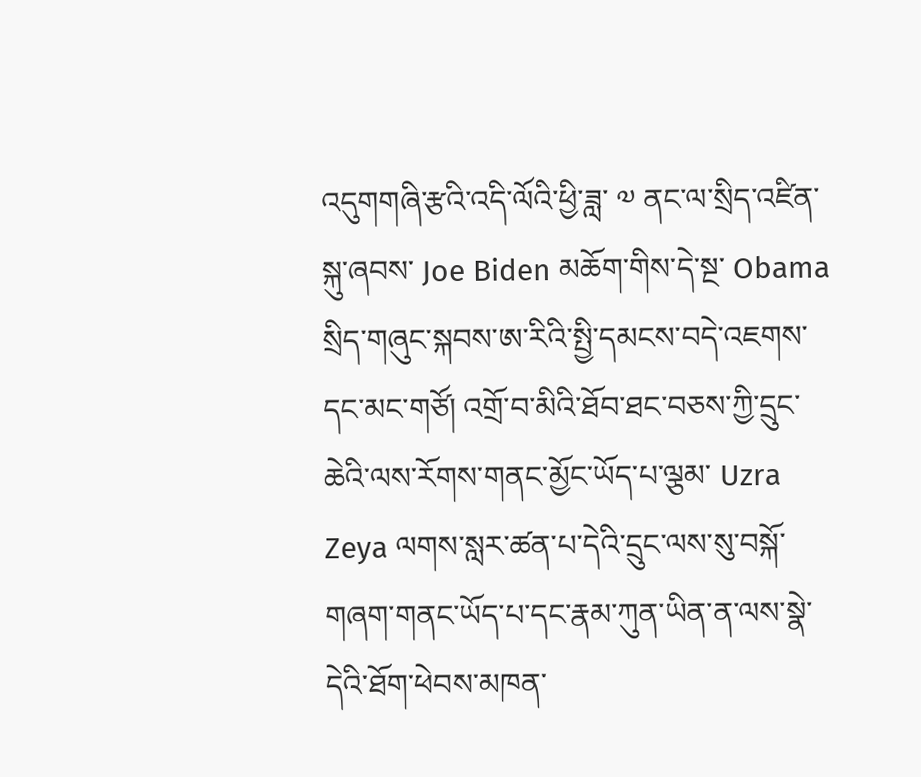འདུགགཞི་རྩའི་འདི་ལོའི་ཕྱི་ཟླ་ ༧ ནང་ལ་སྲིད་འཛིན་སྐུ་ཞབས་ Joe Biden མཆོག་གིས་དེ་སྔ་ Obama སྲིད་གཞུང་སྐབས་ཨ་རིའི་སྤྱི་དམངས་བདེ་འཇགས་དང་མང་གཙོ། འགྲོ་བ་མིའི་ཐོབ་ཐང་བཅས་ཀྱི་དྲུང་ཆེའི་ལས་རོགས་གནང་མྱོང་ཡོད་པ་ལྕམ་ Uzra Zeya ལགས་སླར་ཚན་པ་དེའི་དྲུང་ལས་སུ་བསྐོ་གཞག་གནང་ཡོད་པ་དང་རྣམ་ཀུན་ཡིན་ན་ལས་སྣེ་དེའི་ཐོག་ཕེབས་མཁན་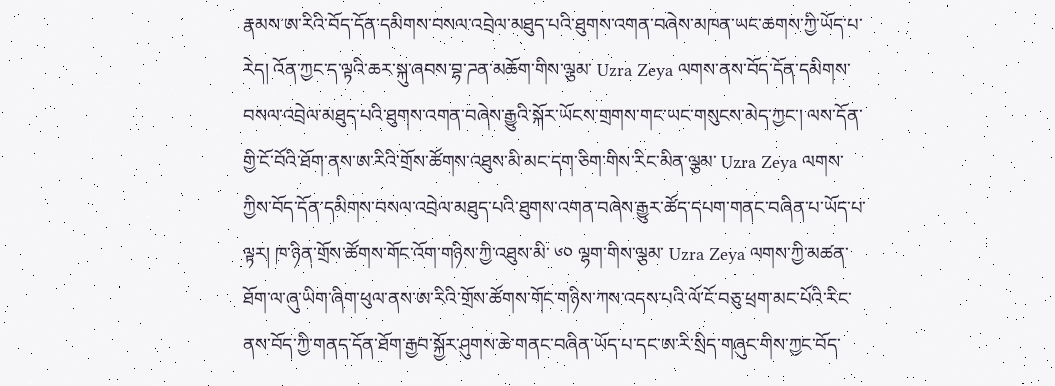རྣམས་ཨ་རིའི་བོད་དོན་དམིགས་བསལ་འབྲེལ་མཐུད་པའི་ཐུགས་འགན་བཞེས་མཁན་ཡང་ཆགས་ཀྱི་ཡོད་པ་རེད། འོན་ཀྱང་ད་ལྟའི་ཆར་སྐུ་ཞབས་བྷ་ཌན་མཆོག་གིས་ལྕམ་ Uzra Zeya ལགས་ནས་བོད་དོན་དམིགས་བསལ་འབྲེལ་མཐུད་པའི་ཐུགས་འགན་བཞེས་རྒྱུའི་སྐོར་ཡོངས་གྲགས་གང་ཡང་གསུངས་མེད་ཀྱང་། ལས་དོན་གྱི་ངོ་བོའི་ཐོག་ནས་ཨ་རིའི་གྲོས་ཚོགས་འཐུས་མི་མང་དག་ཅིག་གིས་རིང་མིན་ལྕམ་ Uzra Zeya ལགས་ཀྱིས་བོད་དོན་དམིགས་བསལ་འབྲེལ་མཐུད་པའི་ཐུགས་འགན་བཞེས་རྒྱུར་ཚོད་དཔག་གནང་བཞིན་པ་ཡོད་པ་ལྟར། ཁ་ཉིན་གྲོས་ཚོགས་གོང་འོག་གཉིས་ཀྱི་འཐུས་མི་ ༦༠ ལྷག་གིས་ལྕམ་ Uzra Zeya ལགས་ཀྱི་མཚན་ཐོག་ལ་ཞུ་ཡིག་ཞིག་ཕུལ་ནས་ཨ་རིའི་གྲོས་ཚོགས་གོང་གཉིས་ཀས་འདས་པའི་ལོ་ངོ་བཅུ་ཕྲག་མང་པོའི་རིང་ནས་བོད་ཀྱི་གནད་དོན་ཐོག་རྒྱབ་སྐྱོར་ཤུགས་ཆེ་གནང་བཞིན་ཡོད་པ་དང་ཨ་རི་སྲིད་གཞུང་གིས་ཀྱང་བོད་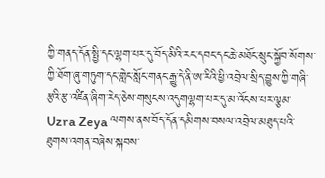ཀྱི་གནད་དོན་སྤྱི་དང་ལྷག་པར་དུ་བོད་མིའི་རང་དབང་དང་ཆེ་མཐོང་སྲུང་སྐྱོབ་སོགས་ཀྱི་ཐོག་ཞུ་གཏུག་དང་གླེང་སློང་གནང་རྒྱུ་དེ་ནི་ཨ་རིའི་ཕྱི་འབྲེལ་སྲིད་བྱུས་ཀྱི་གཞི་རྩའི་རྩ་འཛིན་ཞིག་རེད་ཅེས་གསུངས་འདུགལྷག་པར་དུ་མ་འོངས་པར་ལྕམ་ Uzra Zeya ལགས་ནས་བོད་དོན་དམིགས་བསལ་འབྲེལ་མཐུད་པའི་ཐུགས་འགན་བཞེས་སྐབས་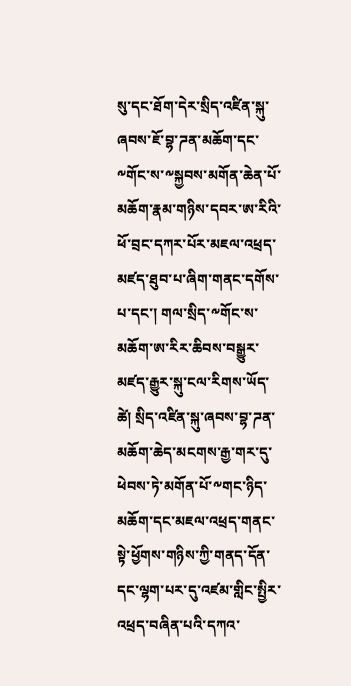སུ་དང་ཐོག་དེར་སྲིད་འཛིན་སྐུ་ཞབས་ཇོ་བྷ་ཌན་མཆོག་དང་༸གོང་ས་༸སྐྱབས་མགོན་ཆེན་པོ་མཆོག་རྣམ་གཉིས་དབར་ཨ་རིའི་ཕོ་བྲང་དཀར་པོར་མཇལ་འཕྲད་མཛད་ཐུབ་པ་ཞིག་གནང་དགོས་པ་དང་། གལ་སྲིད་༸གོང་ས་མཆོག་ཨ་རིར་ཆིབས་བསྒྱུར་མཛད་རྒྱུར་སྐུ་ངལ་རིགས་ཡོད་ཚེ། སྲིད་འཛིན་སྐུ་ཞབས་བྷ་ཌན་མཆོག་ཆེད་མངགས་རྒྱ་གར་དུ་ཕེབས་ཏེ་མགོན་པོ་༸གང་ཉིད་མཆོག་དང་མཇལ་འཕྲད་གནང་སྟེ་ཕྱོགས་གཉིས་ཀྱི་གནད་དོན་དང་ལྷག་པར་དུ་འཛམ་གླིང་སྤྱིར་འཕྲད་བཞིན་པའི་དཀའ་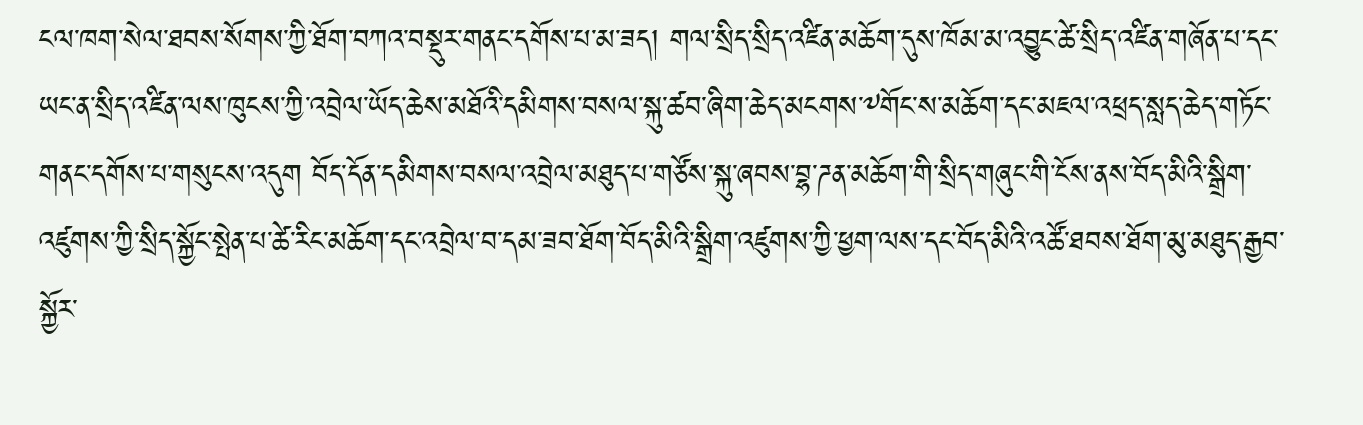ངལ་ཁག་སེལ་ཐབས་སོགས་ཀྱི་ཐོག་བཀའ་བསྡུར་གནང་དགོས་པ་མ་ཟད། གལ་སྲིད་སྲིད་འཛིན་མཆོག་དུས་ཁོམ་མ་འབྱུང་ཚེ་སྲིད་འཛིན་གཞོན་པ་དང་ཡང་ན་སྲིད་འཛིན་ལས་ཁུངས་ཀྱི་འབྲེལ་ཡོད་ཆེས་མཐོའི་དམིགས་བསལ་སྐུ་ཚབ་ཞིག་ཆེད་མངགས་༸གོང་ས་མཆོག་དང་མཇལ་འཕྲད་སླད་ཆེད་གཏོང་གནང་དགོས་པ་གསུངས་འདུག བོད་དོན་དམིགས་བསལ་འབྲེལ་མཐུད་པ་གཙོས་སྐུ་ཞབས་བྷ་ཌན་མཆོག་གི་སྲིད་གཞུང་གི་ངོས་ནས་བོད་མིའི་སྒྲིག་འཛུགས་ཀྱི་སྲིད་སྐྱོང་སྤེན་པ་ཚེ་རིང་མཆོག་དང་འབྲེལ་བ་དམ་ཟབ་ཐོག་བོད་མིའི་སྒྲིག་འཛུགས་ཀྱི་ཕྱག་ལས་དང་བོད་མིའི་འཚོ་ཐབས་ཐོག་མུ་མཐུད་རྒྱབ་སྐྱོར་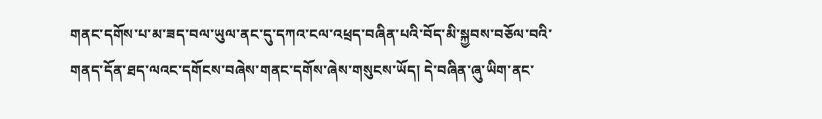གནང་དགོས་པ་མ་ཟད་བལ་ཡུལ་ནང་དུ་དཀའ་ངལ་འཕྲད་བཞིན་པའི་བོད་མི་སྐྱབས་བཅོལ་བའི་གནད་དོན་ཐད་ལའང་དགོངས་བཞེས་གནང་དགོས་ཞེས་གསུངས་ཡོད། དེ་བཞིན་ཞུ་ཡིག་ནང་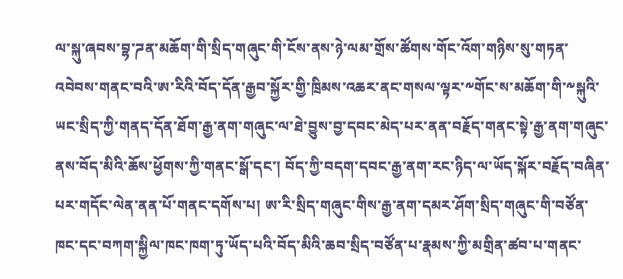ལ་སྐུ་ཞབས་བྷ་ཌན་མཆོག་གི་སྲིད་གཞུང་གི་ངོས་ནས་ཉེ་ལམ་གྲོས་ཚོགས་གོང་འོག་གཉིས་སུ་གཏན་འབེབས་གནང་བའི་ཨ་རིའི་བོད་དོན་རྒྱབ་སྐྱོར་གྱི་ཁྲིམས་འཆར་ནང་གསལ་ལྟར་༸གོང་ས་མཆོག་གི་༸སྐུའི་ཡང་སྲིད་ཀྱི་གནད་དོན་ཐོག་རྒྱ་ནག་གཞུང་ལ་ཐེ་བྱུས་བྱ་དབང་མེད་པར་ནན་བརྗོད་གནང་སྟེ་རྒྱ་ནག་གཞུང་ནས་བོད་མིའི་ཆོས་ཕྱོགས་ཀྱི་གནང་སྒོ་དང་། བོད་ཀྱི་བདག་དབང་རྒྱ་ནག་རང་ཉིད་ལ་ཡོད་སྐོར་བརྗོད་བཞིན་པར་གདོང་ལེན་ནན་པོ་གནང་དགོས་པ། ཨ་རི་སྲིད་གཞུང་གིས་རྒྱ་ནག་དམར་ཤོག་སྲིད་གཞུང་གི་བཙོན་ཁང་དང་བཀག་སྐྱིལ་ཁང་ཁག་ཏུ་ཡོད་པའི་བོད་མིའི་ཆབ་སྲིད་བཙོན་པ་རྣམས་ཀྱི་མགྲིན་ཚབ་པ་གནང་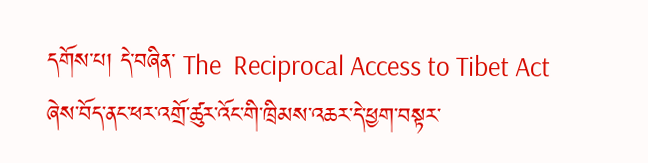དགོས་པ། དེ་བཞིན་ The  Reciprocal Access to Tibet Act ཞེས་བོད་ནང་ཕར་འགྲོ་ཚུར་འོང་གི་ཁྲིམས་འཆར་དེ་ཕྱག་བསྟར་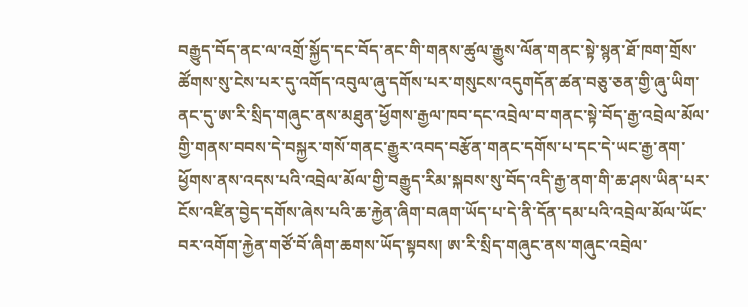བརྒྱུད་བོད་ནང་ལ་འགྲོ་སྐྱོད་དང་བོད་ནང་གི་གནས་ཚུལ་རྒྱུས་ལོན་གནང་སྟེ་སྙན་ཐོ་ཁག་གྲོས་ཚོགས་སུ་ངེས་པར་དུ་འགོད་འབུལ་ཞུ་དགོས་པར་གསུངས་འདུགདོན་ཚན་བཅུ་ཅན་གྱི་ཞུ་ཡིག་ནང་དུ་ཨ་རི་སྲིད་གཞུང་ནས་མཐུན་ཕྱོགས་རྒྱལ་ཁབ་དང་འབྲེལ་བ་གནང་སྟེ་བོད་རྒྱ་འབྲེལ་མོལ་གྱི་གནས་བབས་དེ་བསྐྱར་གསོ་གནང་རྒྱུར་འབད་བརྩོན་གནང་དགོས་པ་དང་དེ་ཡང་རྒྱ་ནག་ཕྱོགས་ནས་འདས་པའི་འབྲེལ་མོལ་གྱི་བརྒྱུད་རིམ་སྐབས་སུ་བོད་འདི་རྒྱ་ནག་གི་ཆ་ཤས་ཡིན་པར་ངོས་འཛིན་བྱེད་དགོས་ཞེས་པའི་ཆ་རྐྱེན་ཞིག་བཞག་ཡོད་པ་དེ་ནི་དོན་དམ་པའི་འབྲེལ་མོལ་ཡོང་བར་འགོག་རྐྱེན་གཙོ་བོ་ཞིག་ཆགས་ཡོད་སྟབས། ཨ་རི་སྲིད་གཞུང་ནས་གཞུང་འབྲེལ་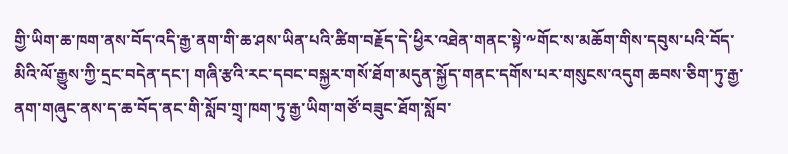གྱི་ཡིག་ཆ་ཁག་ནས་བོད་འདི་རྒྱ་ནག་གི་ཆ་ཤས་ཡིན་པའི་ཚིག་བརྗོད་དེ་ཕྱིར་འཐེན་གནང་སྟེ་༸གོང་ས་མཆོག་གིས་དབུས་པའི་བོད་མིའི་ལོ་རྒྱུས་ཀྱི་དྲང་བདེན་དང་། གཞི་རྩའི་རང་དབང་བསྐྱར་གསོ་ཐོག་མདུན་སྐྱོད་གནང་དགོས་པར་གསུངས་འདུག ཆབས་ཅིག་ཏུ་རྒྱ་ནག་གཞུང་ནས་ད་ཆ་བོད་ནང་གི་སློབ་གྲྭ་ཁག་ཏུ་རྒྱ་ཡིག་གཙོ་བཟུང་ཐོག་སློབ་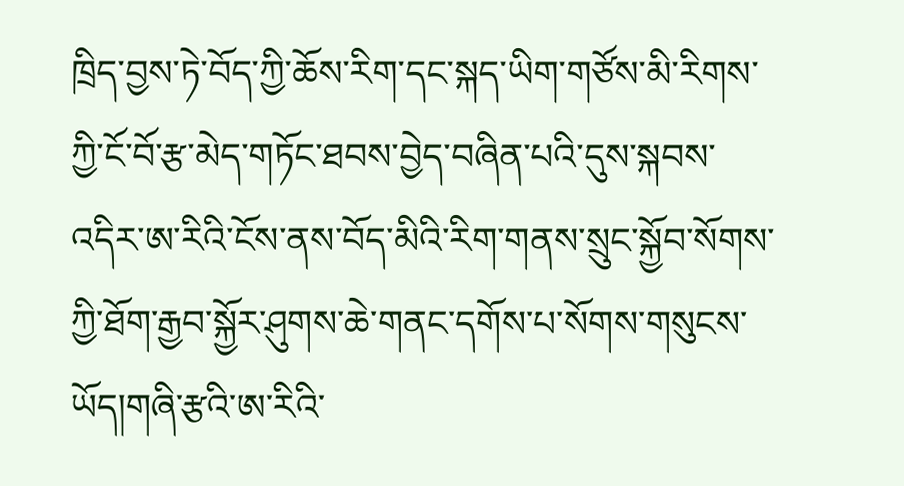ཁྲིད་བྱས་ཏེ་བོད་ཀྱི་ཆོས་རིག་དང་སྐད་ཡིག་གཙོས་མི་རིགས་ཀྱི་ངོ་བོ་རྩ་མེད་གཏོང་ཐབས་བྱེད་བཞིན་པའི་དུས་སྐབས་འདིར་ཨ་རིའི་ངོས་ནས་བོད་མིའི་རིག་གནས་སྲུང་སྐྱོབ་སོགས་ཀྱི་ཐོག་རྒྱབ་སྐྱོར་ཤུགས་ཆེ་གནང་དགོས་པ་སོགས་གསུངས་ཡོད།གཞི་རྩའི་ཨ་རིའི་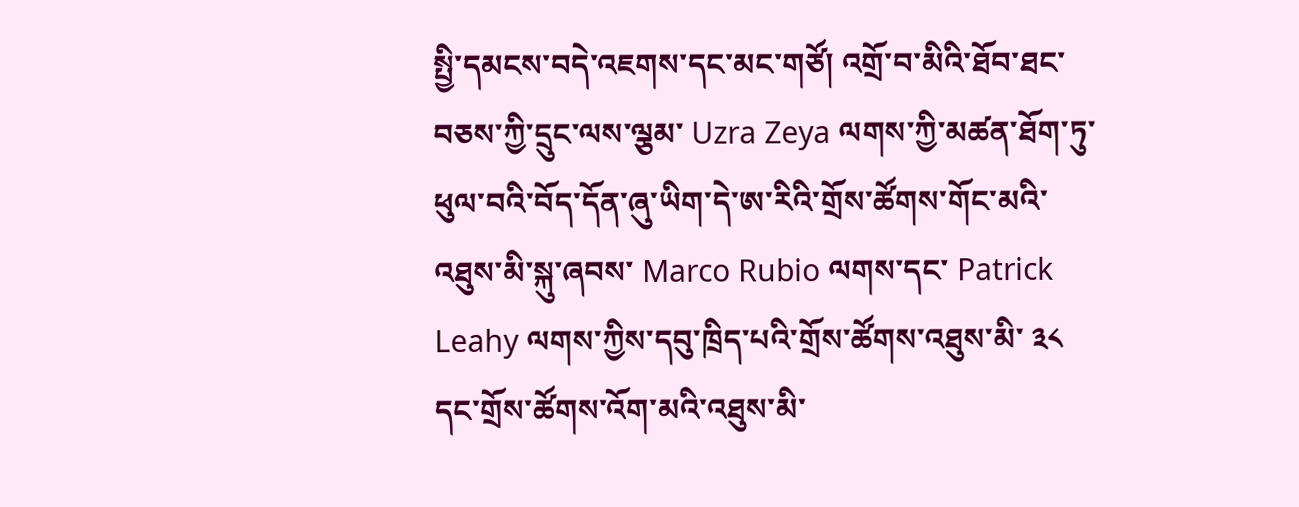སྤྱི་དམངས་བདེ་འཇགས་དང་མང་གཙོ། འགྲོ་བ་མིའི་ཐོབ་ཐང་བཅས་ཀྱི་དྲུང་ལས་ལྕམ་ Uzra Zeya ལགས་ཀྱི་མཚན་ཐོག་ཏུ་ཕུལ་བའི་བོད་དོན་ཞུ་ཡིག་དེ་ཨ་རིའི་གྲོས་ཚོགས་གོང་མའི་འཐུས་མི་སྐུ་ཞབས་ Marco Rubio ལགས་དང་ Patrick Leahy ལགས་ཀྱིས་དབུ་ཁྲིད་པའི་གྲོས་ཚོགས་འཐུས་མི་ ༣༨ དང་གྲོས་ཚོགས་འོག་མའི་འཐུས་མི་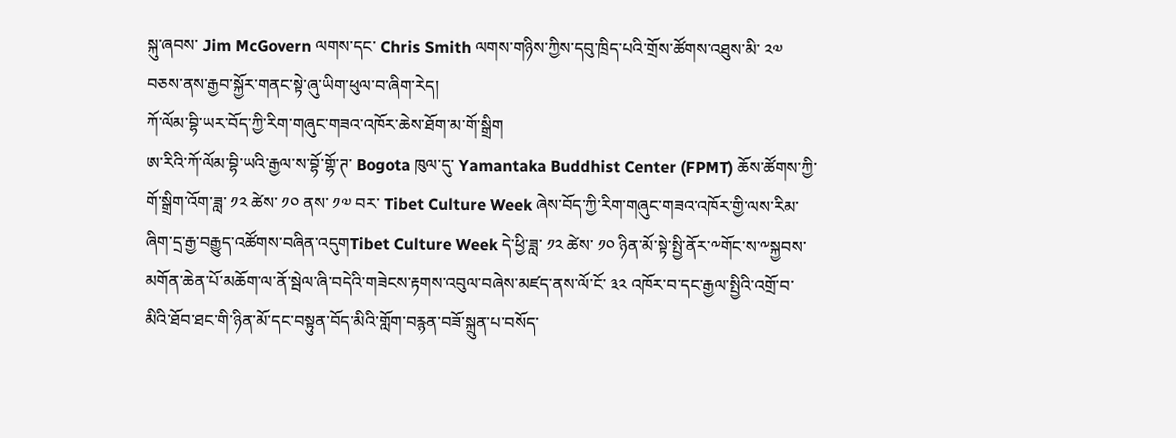སྐུ་ཞབས་ Jim McGovern ལགས་དང་ Chris Smith ལགས་གཉིས་ཀྱིས་དབུ་ཁྲིད་པའི་གྲོས་ཚོགས་འཐུས་མི་ ༢༧ བཅས་ནས་རྒྱབ་སྐྱོར་གནང་སྟེ་ཞུ་ཡིག་ཕུལ་བ་ཞིག་རེད།
ཀོ་ལོམ་བྷི་ཡར་བོད་ཀྱི་རིག་གཞུང་གཟའ་འཁོར་ཆེས་ཐོག་མ་གོ་སྒྲིག
ཨ་རིའི་ཀོ་ལོམ་བྷི་ཡའི་རྒྱལ་ས་བྷོ་གྷོ་ཊ་ Bogota ཁུལ་དུ་ Yamantaka Buddhist Center (FPMT) ཆོས་ཚོགས་ཀྱི་གོ་སྒྲིག་འོག་ཟླ་ ༡༢ ཚེས་ ༡༠ ནས་ ༡༧ བར་ Tibet Culture Week ཞེས་བོད་ཀྱི་རིག་གཞུང་གཟའ་འཁོར་གྱི་ལས་རིམ་ཞིག་དྲ་རྒྱ་བརྒྱུད་འཚོགས་བཞིན་འདུགTibet Culture Week དེ་ཕྱི་ཟླ་ ༡༢ ཚེས་ ༡༠ ཉིན་མོ་སྟེ་སྤྱི་ནོར་༸གོང་ས་༸སྐྱབས་མགོན་ཆེན་པོ་མཆོག་ལ་ནོ་སྦེལ་ཞི་བདེའི་གཟེངས་རྟགས་འབུལ་བཞེས་མཛད་ནས་ལོ་ངོ་ ༣༢ འཁོར་བ་དང་རྒྱལ་སྤྱིའི་འགྲོ་བ་མིའི་ཐོབ་ཐང་གི་ཉིན་མོ་དང་བསྟུན་བོད་མིའི་གློག་བརྙན་བཟོ་སྐྲུན་པ་བསོད་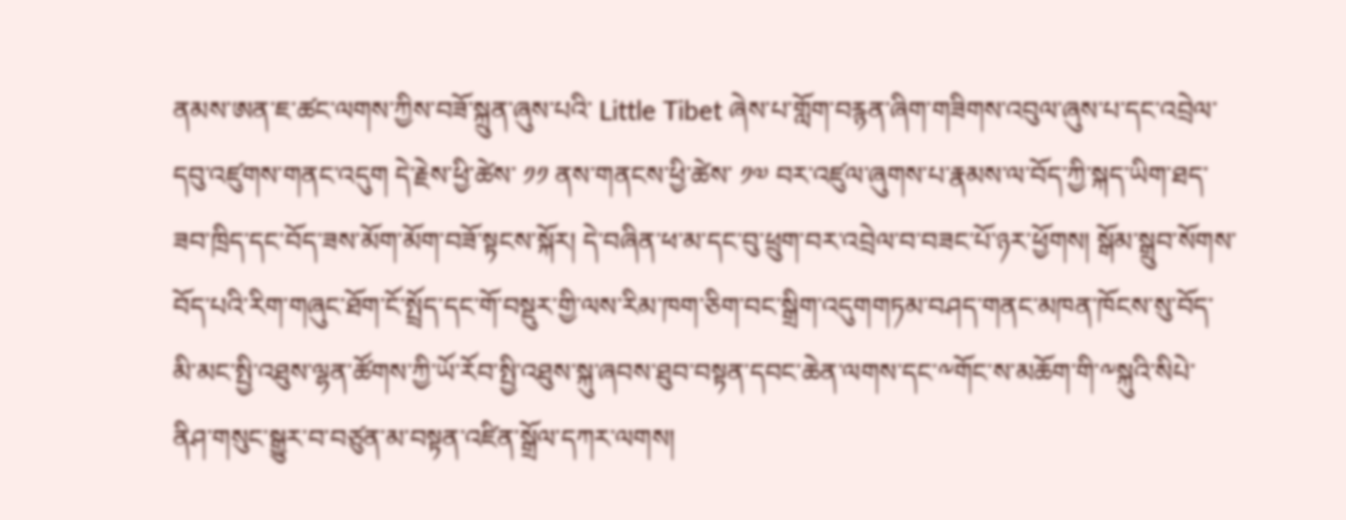ནམས་ཨན་ཇ་ཚང་ལགས་ཀྱིས་བཟོ་སྐྲུན་ཞུས་པའི་ Little Tibet ཞེས་པ་གློག་བརྙན་ཞིག་གཟིགས་འབུལ་ཞུས་པ་དང་འབྲེལ་དབུ་འཛུགས་གནང་འདུག དེ་རྗེས་ཕྱི་ཚེས་ ༡༡ ནས་གནངས་ཕྱི་ཚེས་ ༡༧ བར་འཛུལ་ཞུགས་པ་རྣམས་ལ་བོད་ཀྱི་སྐད་ཡིག་ཐད་ཟབ་ཁྲིད་དང་བོད་ཟས་མོག་མོག་བཟོ་སྟངས་སྐོར། དེ་བཞིན་ཕ་མ་དང་བུ་ཕྲུག་བར་འབྲེལ་བ་བཟང་པོ་ཉར་ཕྱོགས། སྒོམ་སྒྲུབ་སོགས་བོད་པའི་རིག་གཞུང་ཐོག་ངོ་སྤྲོད་དང་གོ་བསྡུར་གྱི་ལས་རིམ་ཁག་ཅིག་བང་སྒྲིག་འདུགགཏམ་བཤད་གནང་མཁན་ཁོངས་སུ་བོད་མི་མང་སྤྱི་འཐུས་ལྷན་ཚོགས་ཀྱི་ཡོ་རོབ་སྤྱི་འཐུས་སྐུ་ཞབས་ཐུབ་བསྟན་དབང་ཆེན་ལགས་དང་༸གོང་ས་མཆོག་གི་༸སྐུའི་སིཔེ་ནིཤ་གསུང་སྒྱུར་བ་བཙུན་མ་བསྟན་འཛིན་སྒྲོལ་དཀར་ལགས།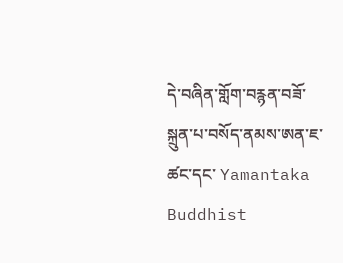དེ་བཞིན་གློག་བརྙན་བཟོ་སྐྲུན་པ་བསོད་ནམས་ཨན་ཇ་ཚང་དང་ Yamantaka Buddhist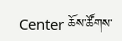Center ཆོས་ཚོགས་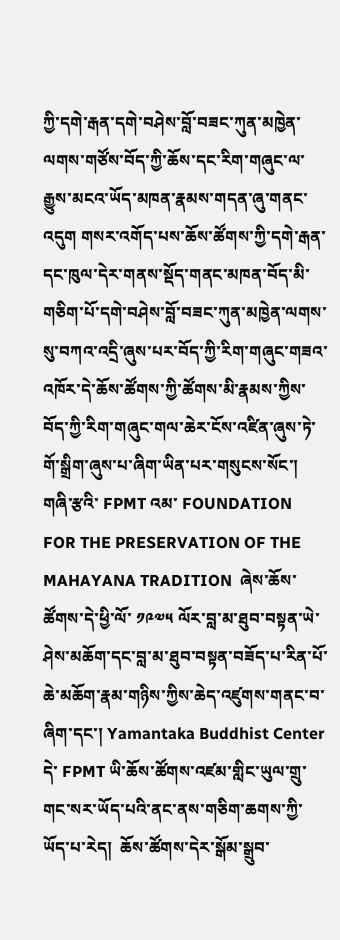ཀྱི་དགེ་རྒན་དགེ་བཤེས་བློ་བཟང་ཀུན་མཁྱེན་ལགས་གཙོས་བོད་ཀྱི་ཆོས་དང་རིག་གཞུང་ལ་རྒྱུས་མངའ་ཡོད་མཁན་རྣམས་གདན་ཞུ་གནང་འདུག གསར་འགོད་པས་ཆོས་ཚོགས་ཀྱི་དགེ་རྒན་དང་ཁུལ་དེར་གནས་སྡོད་གནང་མཁན་བོད་མི་གཅིག་པོ་དགེ་བཤེས་བློ་བཟང་ཀུན་མཁྱེན་ལགས་སུ་བཀའ་འདྲི་ཞུས་པར་བོད་ཀྱི་རིག་གཞུང་གཟའ་འཁོར་དེ་ཆོས་ཚོགས་ཀྱི་ཚོགས་མི་རྣམས་ཀྱིས་བོད་ཀྱི་རིག་གཞུང་གལ་ཆེར་ངོས་འཛིན་ཞུས་ཏེ་གོ་སྒྲིག་ཞུས་པ་ཞིག་ཡིན་པར་གསུངས་སོང་། གཞི་རྩའི་ FPMT འམ་ FOUNDATION FOR THE PRESERVATION OF THE MAHAYANA TRADITION  ཞེས་ཆོས་ཚོགས་དེ་ཕྱི་ལོ་ ༡༩༧༥ ལོར་བླ་མ་ཐུབ་བསྟན་ཡེ་ཤེས་མཆོག་དང་བླ་མ་ཐུབ་བསྟན་བཟོད་པ་རིན་པོ་ཆེ་མཆོག་རྣམ་གཉིས་ཀྱིས་ཆེད་འཛུགས་གནང་བ་ཞིག་དང་། Yamantaka Buddhist Center དེ་ FPMT ཡི་ཆོས་ཚོགས་འཛམ་གླིང་ཡུལ་གྲུ་གང་སར་ཡོད་པའི་ནང་ནས་གཅིག་ཆགས་ཀྱི་ཡོད་པ་རེད།  ཆོས་ཚོགས་དེར་སྒོམ་སྒྲུབ་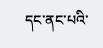དང་ནང་པའི་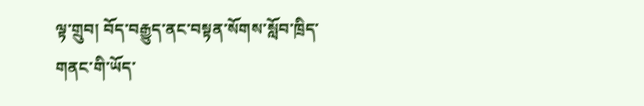ལྟ་གྲུབ། བོད་བརྒྱུད་ནང་བསྟན་སོགས་སློབ་ཁྲིད་གནང་གི་ཡོད་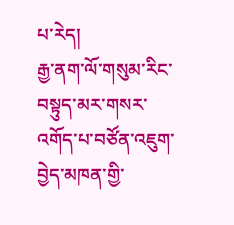པ་རེད།
རྒྱ་ནག་ལོ་གསུམ་རིང་བསྟུད་མར་གསར་འགོད་པ་བཙོན་འཇུག་བྱེད་མཁན་གྱི་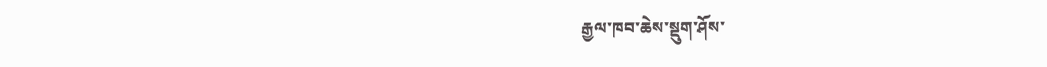རྒྱལ་ཁབ་ཆེས་སྡུག་ཤོས་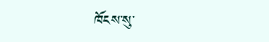ཁོངས་སུ་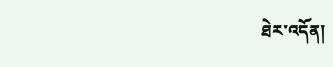ཐེར་འདོན།